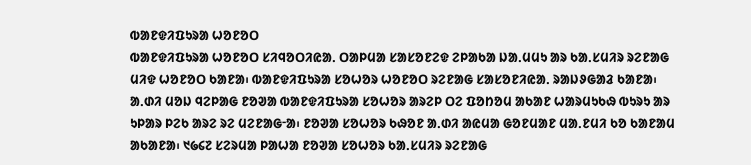ᱵᱟᱱᱫᱤᱯᱩᱨᱟ ᱦᱚᱱᱚᱛ
ᱵᱟᱱᱫᱤᱯᱩᱨᱟ ᱦᱚᱱᱚᱛ ᱥᱤᱧᱚᱛᱤᱭᱟᱹ ᱛᱟᱞᱢᱟ ᱥᱟᱥᱚᱱᱮᱫ ᱮᱞᱟᱠᱟ ᱡᱟᱹᱢᱢᱩ ᱟᱨ ᱠᱟᱹᱥᱢᱤᱨ ᱨᱮᱱᱟᱜ ᱢᱤᱫ ᱦᱚᱱᱚᱛ ᱠᱟᱱᱟ᱾ ᱵᱟᱱᱫᱤᱯᱩᱨᱟ ᱥᱚᱦᱚᱨ ᱦᱚᱱᱚᱛ ᱨᱮᱱᱟᱜ ᱥᱟᱥᱚᱱᱤᱭᱟᱹ ᱨᱟᱡᱽᱜᱟᱲ ᱠᱟᱱᱟ᱾ ᱟᱹᱰᱤ ᱢᱚᱡ ᱧᱮᱞᱟᱜ ᱱᱚᱣᱟ ᱵᱟᱱᱫᱤᱯᱩᱨᱟ ᱥᱚᱦᱚᱨ ᱟᱨᱮᱞ ᱛᱮ ᱯᱚᱴᱚᱢ ᱟᱠᱟᱱ ᱦᱟᱨᱢᱩᱠᱷ ᱵᱩᱨᱩ ᱟᱨ ᱩᱞᱟᱨ ᱞᱮᱠ ᱟᱨᱮ ᱨᱮ ᱢᱮᱱᱟᱜᱼᱟ᱾ ᱱᱚᱣᱟ ᱥᱚᱦᱚᱨ ᱠᱷᱚᱱ ᱟᱹᱰᱤ ᱟᱭᱢᱟ ᱜᱚᱱᱢᱟᱱ ᱢᱟᱹᱱᱢᱤ ᱠᱚ ᱠᱟᱱᱟᱢ ᱟᱠᱟᱱᱟ᱾ ᱑᱙᱔᱗ ᱥᱮᱨᱢᱟ ᱞᱟᱦᱟ ᱱᱚᱣᱟ ᱥᱚᱦᱚᱨ ᱠᱟᱹᱥᱢᱤᱨ ᱨᱮᱱᱟᱜ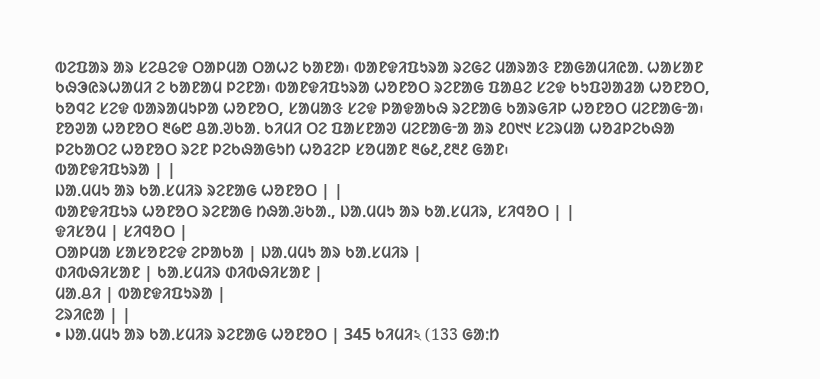ᱵᱮᱯᱟᱨ ᱟᱨ ᱥᱮᱪᱮᱫ ᱛᱟᱞᱢᱟ ᱛᱟᱦᱮ ᱠᱟᱱᱟ᱾ ᱵᱟᱱᱫᱤᱯᱩᱨᱟ ᱨᱮᱜᱮ ᱢᱟᱨᱟᱝ ᱱᱟᱜᱟᱢᱤᱭᱟᱹ ᱦᱟᱥᱟᱱ ᱠᱷᱳᱭᱨᱦᱟᱢᱤ ᱮ ᱠᱟᱱᱟᱢ ᱞᱮᱱᱟ᱾ ᱵᱟᱱᱫᱤᱯᱩᱨᱟ ᱦᱚᱱᱚᱛ ᱨᱮᱱᱟᱜ ᱯᱟᱪᱮ ᱥᱮᱫ ᱠᱩᱯᱣᱟᱲᱟ ᱦᱚᱱᱚᱛ, ᱠᱚᱧᱮ ᱥᱮᱫ ᱵᱟᱨᱟᱢᱩᱞᱟ ᱦᱚᱱᱚᱛ, ᱥᱟᱢᱟᱝ ᱥᱮᱫ ᱞᱟᱫᱟᱠᱷ ᱨᱮᱱᱟᱜ ᱠᱟᱨᱜᱤᱞ ᱦᱚᱱᱚᱛ ᱢᱮᱱᱟᱜᱼᱟ᱾ ᱱᱚᱣᱟ ᱦᱚᱱᱚᱛ ᱓᱙᱘ ᱪᱟᱹᱣᱠᱟᱹ ᱠᱤᱢᱤ ᱛᱮ ᱯᱟᱥᱱᱟᱣ ᱢᱮᱱᱟᱜᱼᱟ ᱟᱨ ᱒᱐᱑᱑ ᱥᱮᱨᱢᱟ ᱦᱚᱲᱞᱮᱠᱷᱟ ᱞᱮᱠᱟᱛᱮ ᱦᱚᱱᱚᱛ ᱨᱮᱱ ᱞᱮᱠᱷᱟᱜᱩᱴ ᱦᱚᱲᱮᱞ ᱥᱚᱢᱟᱱ ᱓᱙᱒,᱒᱓᱒ ᱜᱟᱱ᱾
ᱵᱟᱱᱫᱤᱯᱩᱨᱟ | |
ᱡᱟᱹᱢᱢᱩ ᱟᱨ ᱠᱟᱹᱥᱢᱤᱨ ᱨᱮᱱᱟᱜ ᱦᱚᱱᱚᱛ | |
ᱵᱟᱱᱫᱤᱯᱩᱨ ᱦᱚᱱᱚᱛ ᱨᱮᱱᱟᱜ ᱴᱷᱟᱹᱶᱠᱟᱹ, ᱡᱟᱹᱢᱢᱩ ᱟᱨ ᱠᱟᱹᱥᱢᱤᱨ, ᱥᱤᱧᱚᱛ | |
ᱫᱤᱥᱚᱢ | ᱥᱤᱧᱚᱛ |
ᱛᱟᱞᱢᱟ ᱥᱟᱥᱚᱱᱮᱫ ᱮᱞᱟᱠᱟ | ᱡᱟᱹᱢᱢᱩ ᱟᱨ ᱠᱟᱹᱥᱢᱤᱨ |
ᱰᱤᱵᱷᱤᱥᱟᱱ | ᱠᱟᱹᱥᱢᱤᱨ ᱰᱤᱵᱷᱤᱥᱟᱱ |
ᱢᱟᱹᱪᱤ | ᱵᱟᱱᱫᱤᱯᱩᱨᱟ |
ᱮᱨᱤᱭᱟ | |
• ᱡᱟᱹᱢᱢᱩ ᱟᱨ ᱠᱟᱹᱥᱢᱤᱨ ᱨᱮᱱᱟᱜ ᱦᱚᱱᱚᱛ | 345 ᱠᱤᱢᱤ২ (133 ᱜᱟᱺᱴ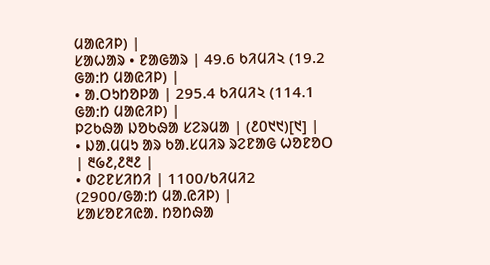ᱢᱟᱭᱤᱞ) |
ᱥᱟᱦᱟᱨ • ᱱᱟᱜᱟᱨ | 49.6 ᱠᱤᱢᱤ২ (19.2 ᱜᱟᱺᱴ ᱢᱟᱭᱤᱞ) |
• ᱟᱹᱛᱩᱴᱚᱞᱟ | 295.4 ᱠᱤᱢᱤ২ (114.1 ᱜᱟᱺᱴ ᱢᱟᱭᱤᱞ) |
ᱞᱮᱠᱷᱟ ᱡᱚᱠᱷᱟ ᱥᱮᱨᱢᱟ | (᱒᱐᱑᱑)[᱑] |
• ᱡᱟᱹᱢᱢᱩ ᱟᱨ ᱠᱟᱹᱥᱢᱤᱨ ᱨᱮᱱᱟᱜ ᱦᱚᱱᱚᱛ | ᱓᱙᱒,᱒᱓᱒ |
• ᱰᱮᱱᱥᱤᱴᱤ | 1100/ᱠᱤᱢᱤ2 (2900/ᱜᱟᱺᱴ ᱢᱟᱹᱭᱤᱞ) |
ᱥᱟᱥᱚᱱᱤᱭᱟᱹ ᱴᱚᱴᱷᱟ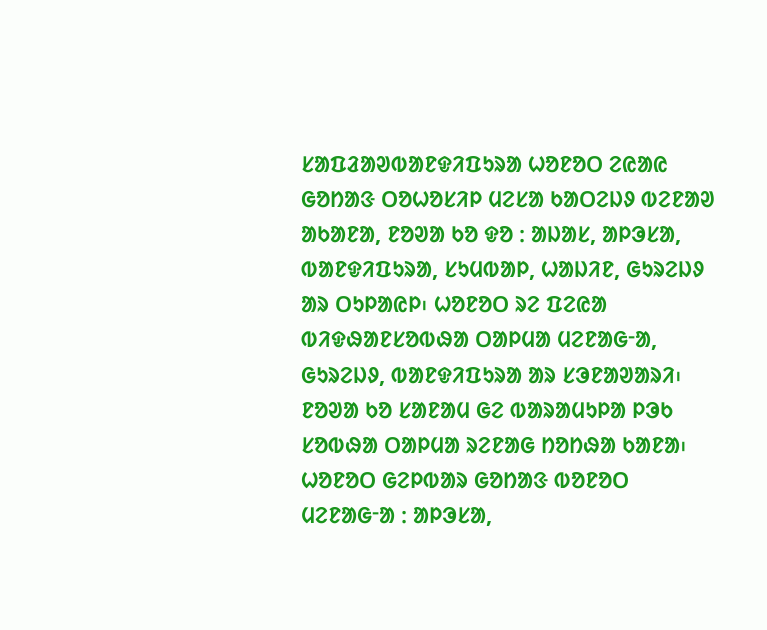ᱥᱟᱯᱲᱟᱣᱵᱟᱱᱫᱤᱯᱩᱨᱟ ᱦᱚᱱᱚᱛ ᱮᱭᱟᱭ ᱜᱚᱴᱟᱝ ᱛᱚᱦᱚᱥᱤᱞ ᱢᱮᱥᱟ ᱠᱟᱛᱮᱡᱽ ᱵᱮᱱᱟᱣ ᱟᱠᱟᱱᱟ, ᱱᱚᱣᱟ ᱠᱚ ᱫᱚ ᱺ ᱟᱡᱟᱥ, ᱟᱞᱳᱥᱟ, ᱵᱟᱱᱫᱤᱯᱩᱨᱟ, ᱥᱩᱢᱵᱟᱞ, ᱦᱟᱡᱤᱱ, ᱜᱩᱨᱮᱡᱽ ᱟᱨ ᱛᱩᱞᱟᱭᱞ᱾ ᱦᱚᱱᱚᱛ ᱨᱮ ᱯᱮᱭᱟ ᱵᱤᱫᱷᱟᱱᱥᱚᱵᱷᱟ ᱛᱟᱞᱢᱟ ᱢᱮᱱᱟᱜᱼᱟ, ᱜᱩᱨᱮᱡᱽ, ᱵᱟᱱᱫᱤᱯᱩᱨᱟ ᱟᱨ ᱥᱳᱱᱟᱣᱟᱨᱤ᱾ ᱱᱚᱣᱟ ᱠᱚ ᱥᱟᱱᱟᱢ ᱜᱮ ᱵᱟᱨᱟᱢᱩᱞᱟ ᱞᱳᱠ ᱥᱚᱵᱷᱟ ᱛᱟᱞᱢᱟ ᱨᱮᱱᱟᱜ ᱴᱚᱴᱷᱟ ᱠᱟᱱᱟ᱾ ᱦᱚᱱᱚᱛ ᱜᱮᱞᱵᱟᱨ ᱜᱚᱴᱟᱝ ᱵᱚᱱᱚᱛ ᱢᱮᱱᱟᱜᱼᱟ ᱺ ᱟᱞᱳᱥᱟ,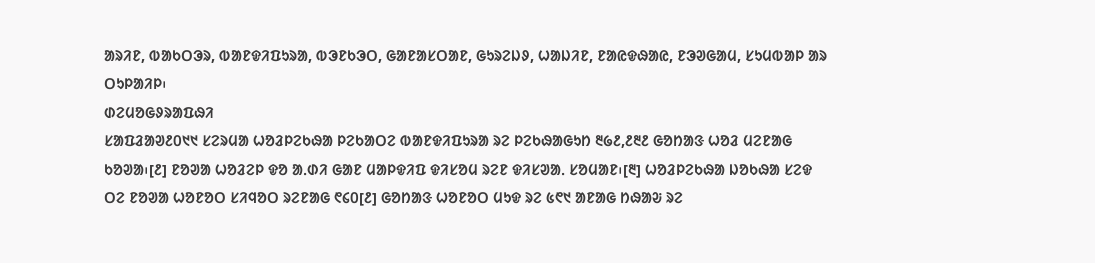ᱟᱨᱤᱱ, ᱵᱟᱠᱛᱳᱨ, ᱵᱟᱱᱫᱤᱯᱩᱨᱟ, ᱵᱳᱱᱠᱳᱛ, ᱜᱟᱱᱟᱥᱛᱟᱱ, ᱜᱩᱨᱮᱡᱽ, ᱦᱟᱡᱤᱱ, ᱱᱟᱭᱫᱷᱟᱭ, ᱱᱳᱣᱜᱟᱢ, ᱥᱩᱢᱵᱟᱞ ᱟᱨ ᱛᱩᱞᱟᱤᱞ᱾
ᱰᱮᱢᱚᱜᱽᱨᱟᱯᱷᱤ
ᱥᱟᱯᱲᱟᱣ᱒᱐᱑᱑ ᱥᱮᱨᱢᱟ ᱦᱚᱲᱞᱮᱠᱷᱟ ᱞᱮᱠᱟᱛᱮ ᱵᱟᱱᱫᱤᱯᱩᱨᱟ ᱨᱮ ᱞᱮᱠᱷᱟᱜᱩᱴ ᱓᱙᱒,᱒᱓᱒ ᱜᱚᱴᱟᱝ ᱦᱚᱲ ᱢᱮᱱᱟᱜ ᱠᱚᱣᱟ᱾[᱒] ᱱᱚᱣᱟ ᱦᱚᱲᱮᱞ ᱫᱚ ᱟᱹᱰᱤ ᱜᱟᱱ ᱢᱟᱞᱫᱤᱯ ᱫᱤᱥᱚᱢ ᱨᱮᱱ ᱫᱤᱥᱣᱟᱹ ᱥᱚᱢᱟᱱ᱾[᱓] ᱦᱚᱲᱞᱮᱠᱷᱟ ᱡᱚᱠᱷᱟ ᱥᱮᱫ ᱛᱮ ᱱᱚᱣᱟ ᱦᱚᱱᱚᱛ ᱥᱤᱧᱚᱛ ᱨᱮᱱᱟᱜ ᱖᱔᱐[᱒] ᱜᱚᱴᱟᱝ ᱦᱚᱱᱚᱛ ᱢᱩᱫ ᱨᱮ ᱕᱖᱑ ᱟᱱᱟᱜ ᱴᱷᱟᱶ ᱨᱮ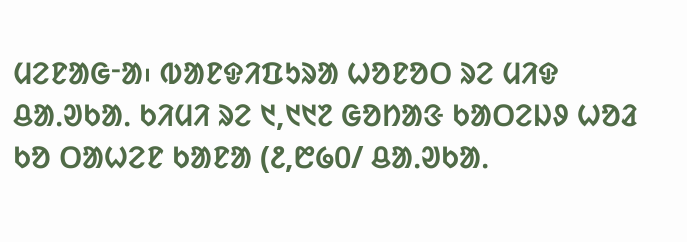ᱢᱮᱱᱟᱜᱼᱟ᱾ ᱵᱟᱱᱫᱤᱯᱩᱨᱟ ᱦᱚᱱᱚᱛ ᱨᱮ ᱢᱤᱫ ᱪᱟᱹᱣᱠᱟᱹ ᱠᱤᱢᱤ ᱨᱮ ᱑,᱑᱑᱗ ᱜᱚᱴᱟᱝ ᱠᱟᱛᱮᱡᱽ ᱦᱚᱲ ᱠᱚ ᱛᱟᱦᱮᱱ ᱠᱟᱱᱟ (᱒,᱘᱙᱐/ ᱪᱟᱹᱣᱠᱟᱹ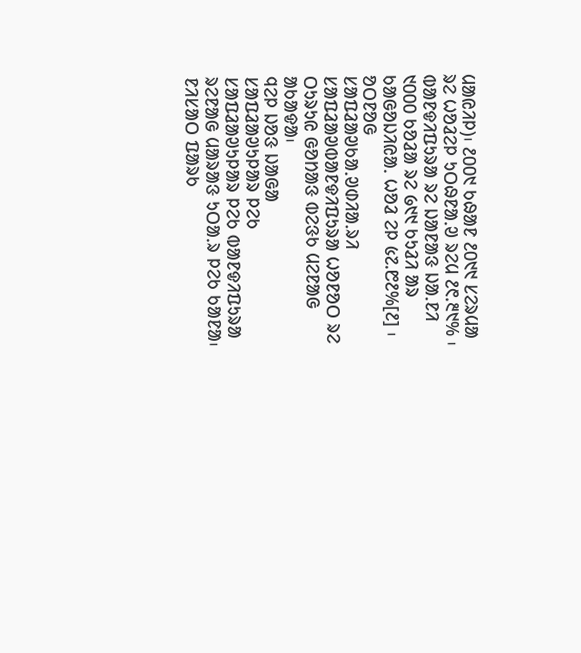ᱢᱟᱭᱤᱞ)᱾ ᱒᱐᱐᱑ ᱠᱷᱟᱱ ᱒᱐᱑᱑ ᱥᱮᱨᱢᱟ ᱨᱮ ᱦᱚᱲᱮᱞ ᱩᱛᱷᱱᱟᱹᱣ ᱨᱮᱢ ᱒᱖.᱓᱑% ᱾ ᱵᱟᱱᱫᱤᱯᱩᱨᱟ ᱨᱮ ᱡᱟᱱᱟᱝ ᱡᱟᱹᱱᱤ ᱑᱐᱐᱐ ᱠᱚᱲᱟ ᱨᱮ ᱙᱑᱑ ᱠᱩᱲᱤ ᱟᱨ ᱠᱟᱜᱚᱡᱤᱭᱟᱹ ᱦᱚᱲ ᱮᱞ ᱕᱗.᱘᱒%[᱒] ᱾
ᱚᱛᱱᱚᱜ
ᱥᱟᱯᱲᱟᱣᱠᱟᱹᱣᱰᱤᱟᱹᱨᱤ
ᱥᱟᱯᱲᱟᱣᱵᱟᱱᱫᱤᱯᱩᱨᱟ ᱦᱚᱱᱚᱛ ᱨᱮ ᱛᱩᱨᱩᱭ ᱜᱚᱴᱟᱝ ᱵᱮᱝᱠ ᱢᱮᱱᱟᱜ ᱟᱠᱟᱫᱟ᱾
ᱧᱮᱞ ᱡᱚᱝ ᱡᱟᱜᱟ
ᱥᱟᱯᱲᱟᱣᱩᱞᱟᱨ ᱞᱮᱠ
ᱥᱟᱯᱲᱟᱣᱩᱞᱟᱨ ᱞᱮᱠ ᱵᱟᱱᱫᱤᱯᱩᱨᱟ ᱨᱮᱱᱟᱜ ᱢᱟᱨᱟᱝ ᱩᱛᱟᱹᱨ ᱞᱮᱠ ᱠᱟᱱᱟ᱾
ᱱᱤᱥᱟᱛ ᱯᱟᱨᱠ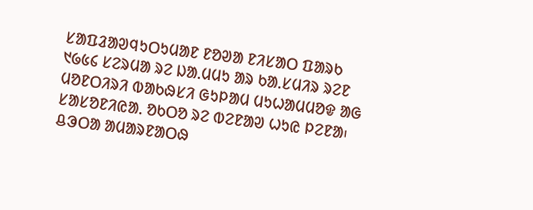ᱥᱟᱯᱲᱟᱣᱧᱩᱛᱩᱢᱟᱱ ᱱᱚᱣᱟ ᱱᱤᱥᱟᱛ ᱯᱟᱨᱠ ᱑᱙᱕᱔ ᱥᱮᱨᱢᱟ ᱨᱮ ᱡᱟᱹᱢᱢᱩ ᱟᱨ ᱠᱟᱹᱥᱢᱤᱨ ᱨᱮᱱ ᱢᱚᱱᱛᱤᱨᱤ ᱵᱟᱠᱷᱥᱤ ᱜᱩᱞᱟᱢ ᱢᱩᱦᱟᱢᱢᱚᱫ ᱟᱜ ᱥᱟᱥᱚᱱᱤᱭᱟᱹ ᱚᱠᱛᱚ ᱨᱮ ᱵᱮᱱᱟᱣ ᱦᱩᱭ ᱞᱮᱱᱟ᱾
ᱪᱳᱛᱟ ᱟᱢᱟᱨᱱᱟᱛᱷ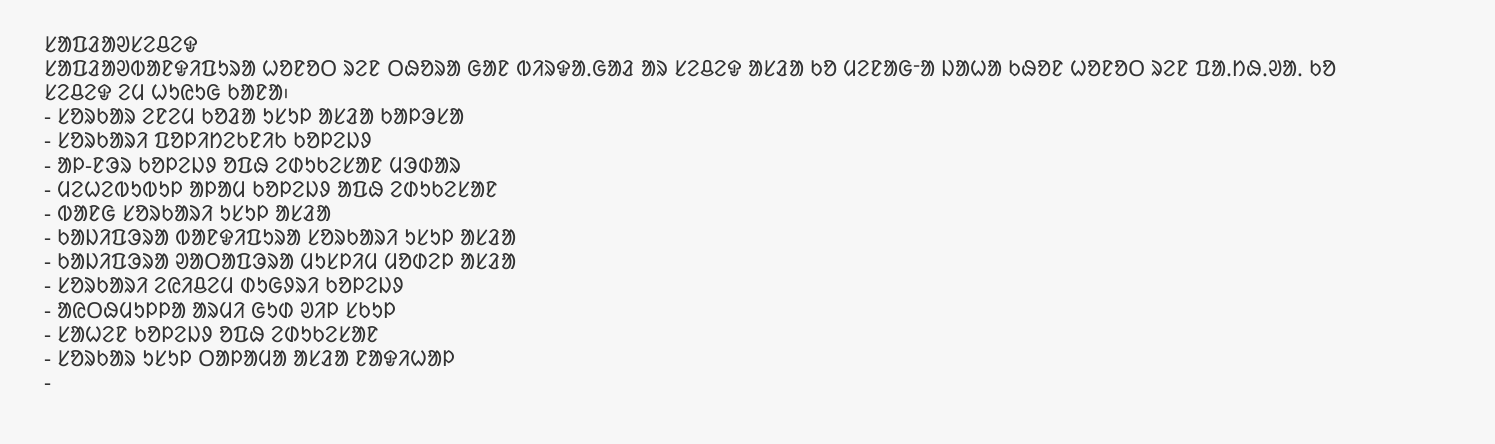ᱥᱟᱯᱲᱟᱣᱥᱮᱪᱮᱫ
ᱥᱟᱯᱲᱟᱣᱵᱟᱱᱫᱤᱯᱩᱨᱟ ᱦᱚᱱᱚᱛ ᱨᱮᱱ ᱛᱷᱚᱨᱟ ᱜᱟᱱ ᱵᱤᱨᱫᱟᱹᱜᱟᱲ ᱟᱨ ᱥᱮᱪᱮᱫ ᱟᱥᱲᱟ ᱠᱚ ᱢᱮᱱᱟᱜᱼᱟ ᱡᱟᱦᱟ ᱠᱷᱚᱱ ᱦᱚᱱᱚᱛ ᱨᱮᱱ ᱯᱟᱹᱴᱷᱹᱣᱟᱹ ᱠᱚ ᱥᱮᱪᱮᱫ ᱮᱢ ᱦᱩᱭᱩᱜ ᱠᱟᱱᱟ᱾
- ᱥᱚᱨᱠᱟᱨ ᱮᱱᱮᱢ ᱠᱚᱲᱟ ᱩᱥᱩᱞ ᱟᱥᱲᱟ ᱠᱟᱞᱳᱥᱟ
- ᱥᱚᱨᱠᱟᱨᱤ ᱯᱚᱞᱤᱴᱮᱠᱱᱤᱠ ᱠᱚᱞᱮᱡᱽ
- ᱟᱞ-ᱱᱳᱨ ᱠᱚᱞᱮᱡᱽ ᱚᱯᱷ ᱮᱰᱩᱠᱮᱥᱟᱱ ᱢᱳᱰᱟᱨ
- ᱢᱮᱦᱮᱵᱩᱵᱩᱞ ᱟᱞᱟᱢ ᱠᱚᱞᱮᱡᱽ ᱟᱯᱷ ᱮᱰᱩᱠᱮᱥᱟᱱ
- ᱵᱟᱱᱜ ᱥᱚᱨᱠᱟᱨᱤ ᱩᱥᱩᱞ ᱟᱥᱲᱟ
- ᱠᱟᱡᱤᱯᱳᱨᱟ ᱵᱟᱱᱫᱤᱯᱩᱨᱟ ᱥᱚᱨᱠᱟᱨᱤ ᱩᱥᱩᱞ ᱟᱥᱲᱟ
- ᱠᱟᱡᱤᱯᱳᱨᱟ ᱣᱟᱛᱟᱯᱳᱨᱟ ᱢᱩᱥᱞᱤᱢ ᱢᱚᱰᱮᱞ ᱟᱥᱲᱟ
- ᱥᱚᱨᱠᱟᱨᱤ ᱮᱭᱤᱪᱮᱢ ᱰᱩᱜᱽᱨᱤ ᱠᱚᱞᱮᱡᱽ
- ᱟᱭᱛᱷᱢᱩᱞᱞᱟ ᱟᱨᱢᱤ ᱜᱩᱰ ᱣᱤᱞ ᱥᱠᱩᱞ
- ᱥᱟᱦᱮᱱ ᱠᱚᱞᱮᱡᱽ ᱚᱯᱷ ᱮᱰᱩᱠᱮᱥᱟᱱ
- ᱥᱚᱨᱠᱟᱨ ᱩᱥᱩᱞ ᱛᱟᱞᱟᱢᱟ ᱟᱥᱲᱟ ᱱᱟᱫᱤᱦᱟᱞ
-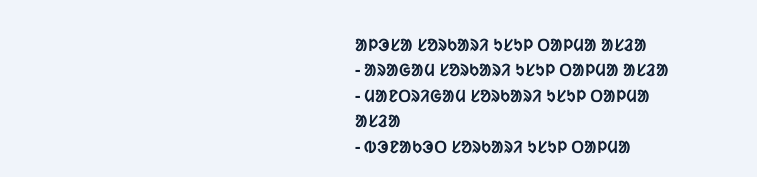ᱟᱞᱳᱥᱟ ᱥᱚᱨᱠᱟᱨᱤ ᱩᱥᱩᱞ ᱛᱟᱞᱢᱟ ᱟᱥᱲᱟ
- ᱟᱨᱟᱜᱟᱢ ᱥᱚᱨᱠᱟᱨᱤ ᱩᱥᱩᱞ ᱛᱟᱞᱢᱟ ᱟᱥᱲᱟ
- ᱢᱟᱱᱛᱨᱤᱜᱟᱢ ᱥᱚᱨᱠᱟᱨᱤ ᱩᱥᱩᱞ ᱛᱟᱞᱢᱟ ᱟᱥᱲᱟ
- ᱵᱳᱱᱟᱠᱳᱛ ᱥᱚᱨᱠᱟᱨᱤ ᱩᱥᱩᱞ ᱛᱟᱞᱢᱟ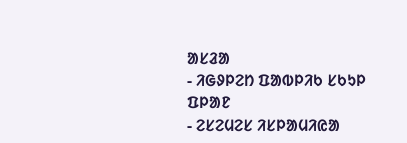ᱟᱥᱲᱟ
- ᱤᱜᱽᱞᱮᱴ ᱯᱟᱵᱞᱤᱠ ᱥᱠᱩᱞ ᱯᱞᱟᱱ
- ᱮᱥᱮᱢᱮᱥ ᱤᱥᱞᱟᱢᱤᱭᱟ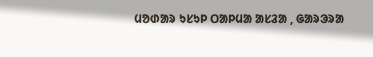ᱢᱚᱰᱟᱨ ᱩᱥᱩᱞ ᱛᱟᱞᱢᱟ ᱟᱥᱲᱟ , ᱜᱟᱨᱳᱨᱟ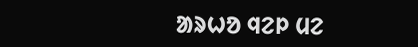ᱟᱨᱦᱚ ᱧᱮᱞ ᱢᱮ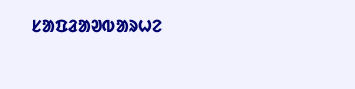ᱥᱟᱯᱲᱟᱣᱵᱟᱨᱦᱮ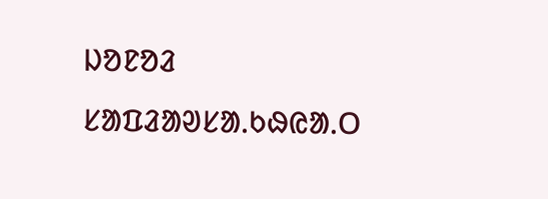ᱡᱚᱱᱚᱲ
ᱥᱟᱯᱲᱟᱣᱥᱟᱹᱠᱷᱭᱟᱹᱛ